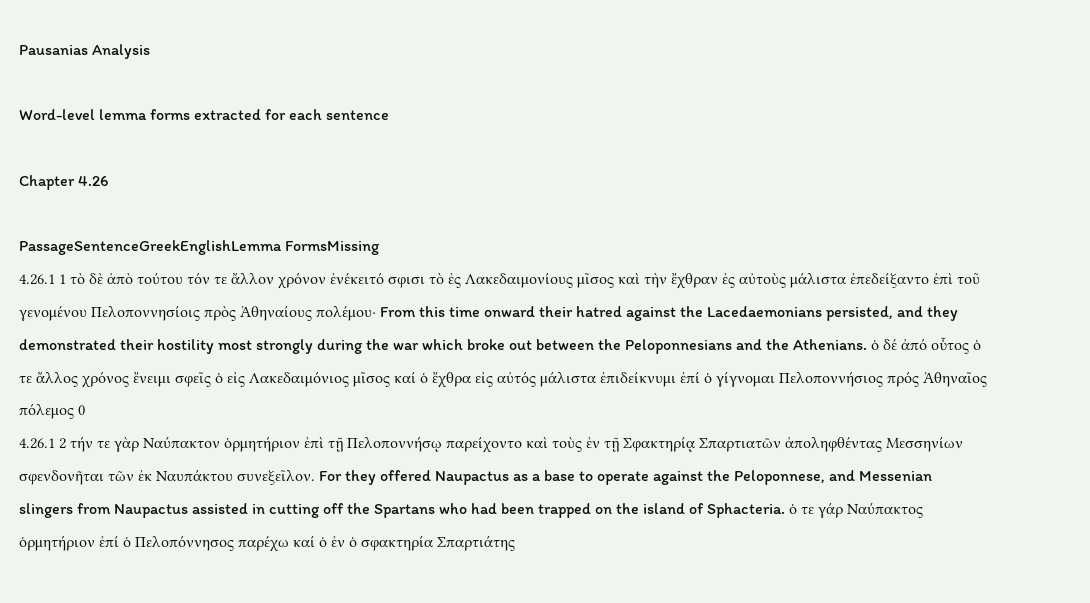Pausanias Analysis

Word-level lemma forms extracted for each sentence

Chapter 4.26

PassageSentenceGreekEnglishLemma FormsMissing
4.26.1 1 τὸ δὲ ἀπὸ τούτου τόν τε ἄλλον χρόνον ἐνέκειτό σφισι τὸ ἐς Λακεδαιμονίους μῖσος καὶ τὴν ἔχθραν ἐς αὐτοὺς μάλιστα ἐπεδείξαντο ἐπὶ τοῦ γενομένου Πελοποννησίοις πρὸς Ἀθηναίους πολέμου· From this time onward their hatred against the Lacedaemonians persisted, and they demonstrated their hostility most strongly during the war which broke out between the Peloponnesians and the Athenians. ὁ δέ ἀπό οὗτος ὁ τε ἄλλος χρόνος ἔνειμι σφεῖς ὁ εἰς Λακεδαιμόνιος μῖσος καί ὁ ἔχθρα εἰς αὐτός μάλιστα ἐπιδείκνυμι ἐπί ὁ γίγνομαι Πελοποννήσιος πρός Ἀθηναῖος πόλεμος 0
4.26.1 2 τήν τε γὰρ Ναύπακτον ὁρμητήριον ἐπὶ τῇ Πελοποννήσῳ παρείχοντο καὶ τοὺς ἐν τῇ Σφακτηρίᾳ Σπαρτιατῶν ἀποληφθέντας Μεσσηνίων σφενδονῆται τῶν ἐκ Ναυπάκτου συνεξεῖλον. For they offered Naupactus as a base to operate against the Peloponnese, and Messenian slingers from Naupactus assisted in cutting off the Spartans who had been trapped on the island of Sphacteria. ὁ τε γάρ Ναύπακτος ὁρμητήριον ἐπί ὁ Πελοπόννησος παρέχω καί ὁ ἐν ὁ σφακτηρία Σπαρτιάτης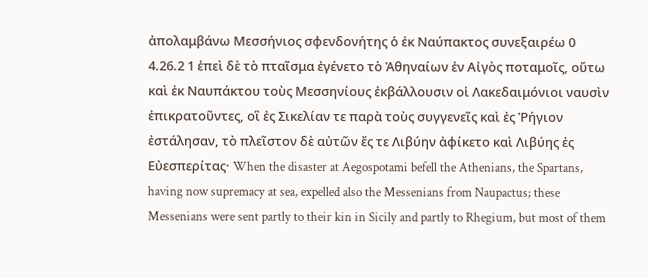ἀπολαμβάνω Μεσσήνιος σφενδονήτης ὁ ἐκ Ναύπακτος συνεξαιρέω 0
4.26.2 1 ἐπεὶ δὲ τὸ πταῖσμα ἐγένετο τὸ Ἀθηναίων ἐν Αἰγὸς ποταμοῖς, οὕτω καὶ ἐκ Ναυπάκτου τοὺς Μεσσηνίους ἐκβάλλουσιν οἱ Λακεδαιμόνιοι ναυσὶν ἐπικρατοῦντες, οἳ ἐς Σικελίαν τε παρὰ τοὺς συγγενεῖς καὶ ἐς Ῥήγιον ἐστάλησαν, τὸ πλεῖστον δὲ αὐτῶν ἔς τε Λιβύην ἀφίκετο καὶ Λιβύης ἐς Εὐεσπερίτας· When the disaster at Aegospotami befell the Athenians, the Spartans, having now supremacy at sea, expelled also the Messenians from Naupactus; these Messenians were sent partly to their kin in Sicily and partly to Rhegium, but most of them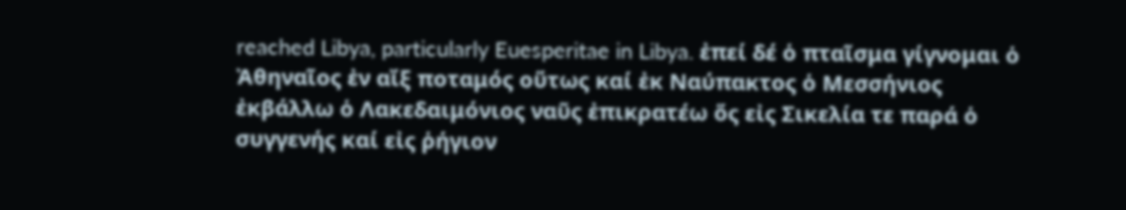reached Libya, particularly Euesperitae in Libya. ἐπεί δέ ὁ πταῖσμα γίγνομαι ὁ Ἀθηναῖος ἐν αἴξ ποταμός οὕτως καί ἐκ Ναύπακτος ὁ Μεσσήνιος ἐκβάλλω ὁ Λακεδαιμόνιος ναῦς ἐπικρατέω ὅς εἰς Σικελία τε παρά ὁ συγγενής καί εἰς ῥήγιον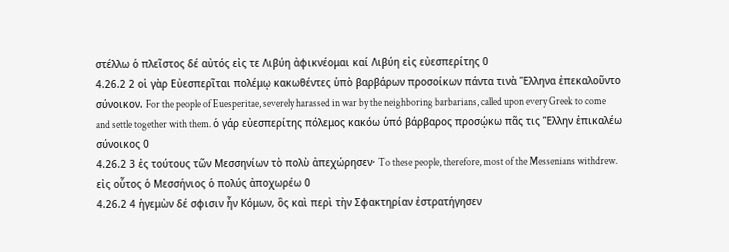στέλλω ὁ πλεῖστος δέ αὐτός εἰς τε Λιβύη ἀφικνέομαι καί Λιβύη εἰς εὐεσπερίτης 0
4.26.2 2 οἱ γὰρ Εὐεσπερῖται πολέμῳ κακωθέντες ὑπὸ βαρβάρων προσοίκων πάντα τινὰ Ἕλληνα ἐπεκαλοῦντο σύνοικον. For the people of Euesperitae, severely harassed in war by the neighboring barbarians, called upon every Greek to come and settle together with them. ὁ γάρ εὐεσπερίτης πόλεμος κακόω ὑπό βάρβαρος προσῴκω πᾶς τις Ἕλλην ἐπικαλέω σύνοικος 0
4.26.2 3 ἐς τούτους τῶν Μεσσηνίων τὸ πολὺ ἀπεχώρησεν· To these people, therefore, most of the Messenians withdrew. εἰς οὗτος ὁ Μεσσήνιος ὁ πολύς ἀποχωρέω 0
4.26.2 4 ἡγεμὼν δέ σφισιν ἦν Κόμων, ὃς καὶ περὶ τὴν Σφακτηρίαν ἐστρατήγησεν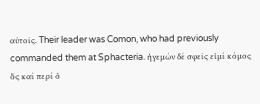αὐτοῖς. Their leader was Comon, who had previously commanded them at Sphacteria. ἡγεμών δέ σφεῖς εἰμί κόμος ὅς καί περί ὁ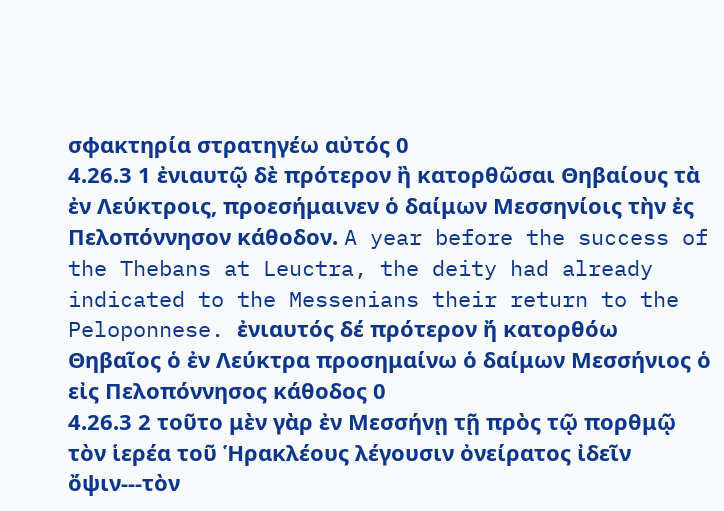σφακτηρία στρατηγέω αὐτός 0
4.26.3 1 ἐνιαυτῷ δὲ πρότερον ἢ κατορθῶσαι Θηβαίους τὰ ἐν Λεύκτροις, προεσήμαινεν ὁ δαίμων Μεσσηνίοις τὴν ἐς Πελοπόννησον κάθοδον. A year before the success of the Thebans at Leuctra, the deity had already indicated to the Messenians their return to the Peloponnese. ἐνιαυτός δέ πρότερον ἤ κατορθόω Θηβαῖος ὁ ἐν Λεύκτρα προσημαίνω ὁ δαίμων Μεσσήνιος ὁ εἰς Πελοπόννησος κάθοδος 0
4.26.3 2 τοῦτο μὲν γὰρ ἐν Μεσσήνῃ τῇ πρὸς τῷ πορθμῷ τὸν ἱερέα τοῦ Ἡρακλέους λέγουσιν ὀνείρατος ἰδεῖν ὄψιν---τὸν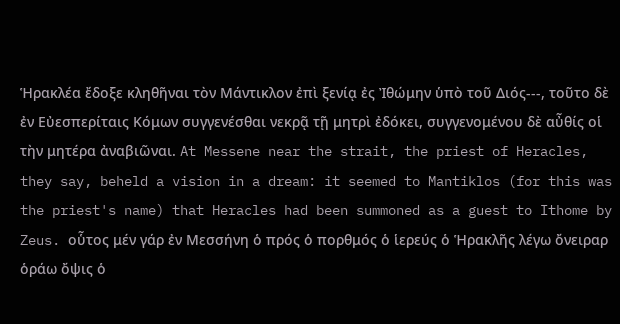Ἡρακλέα ἔδοξε κληθῆναι τὸν Μάντικλον ἐπὶ ξενίᾳ ἐς Ἰθώμην ὑπὸ τοῦ Διός---, τοῦτο δὲ ἐν Εὐεσπερίταις Κόμων συγγενέσθαι νεκρᾷ τῇ μητρὶ ἐδόκει, συγγενομένου δὲ αὖθίς οἱ τὴν μητέρα ἀναβιῶναι. At Messene near the strait, the priest of Heracles, they say, beheld a vision in a dream: it seemed to Mantiklos (for this was the priest's name) that Heracles had been summoned as a guest to Ithome by Zeus. οὗτος μέν γάρ ἐν Μεσσήνη ὁ πρός ὁ πορθμός ὁ ἱερεύς ὁ Ἡρακλῆς λέγω ὄνειραρ ὁράω ὄψις ὁ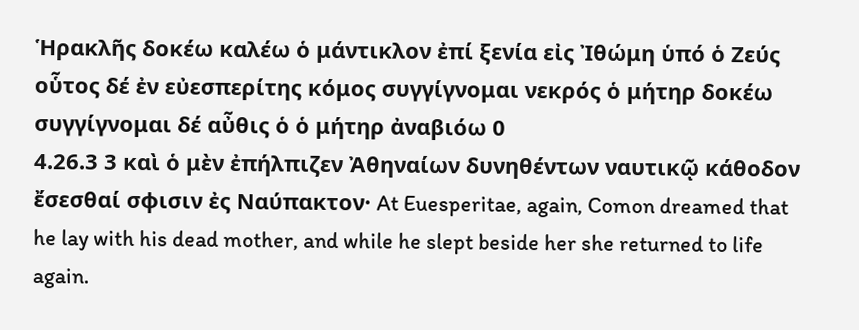Ἡρακλῆς δοκέω καλέω ὁ μάντικλον ἐπί ξενία εἰς Ἰθώμη ὑπό ὁ Ζεύς οὗτος δέ ἐν εὐεσπερίτης κόμος συγγίγνομαι νεκρός ὁ μήτηρ δοκέω συγγίγνομαι δέ αὖθις ὁ ὁ μήτηρ ἀναβιόω 0
4.26.3 3 καὶ ὁ μὲν ἐπήλπιζεν Ἀθηναίων δυνηθέντων ναυτικῷ κάθοδον ἔσεσθαί σφισιν ἐς Ναύπακτον· At Euesperitae, again, Comon dreamed that he lay with his dead mother, and while he slept beside her she returned to life again.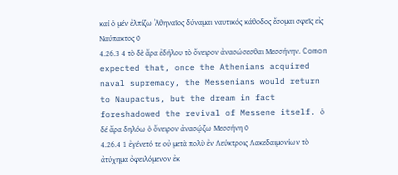καί ὁ μέν ἐλπίζω Ἀθηναῖος δύναμαι ναυτικός κάθοδος ἔσομαι σφεῖς εἰς Ναύπακτος 0
4.26.3 4 τὸ δὲ ἄρα ἐδήλου τὸ ὄνειρον ἀνασώσεσθαι Μεσσήνην. Comon expected that, once the Athenians acquired naval supremacy, the Messenians would return to Naupactus, but the dream in fact foreshadowed the revival of Messene itself. ὁ δέ ἄρα δηλόω ὁ ὄνειρον ἀνασῴζω Μεσσήνη 0
4.26.4 1 ἐγένετό τε οὐ μετὰ πολὺ ἐν Λεύκτροις Λακεδαιμονίων τὸ ἀτύχημα ὀφειλόμενον ἐκ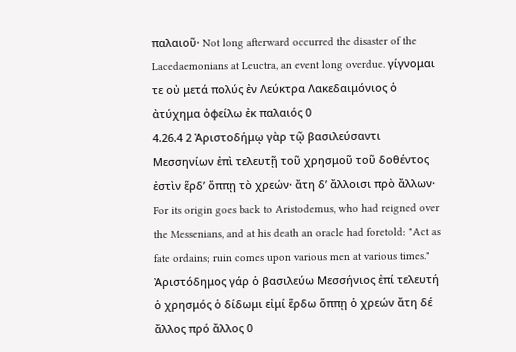παλαιοῦ· Not long afterward occurred the disaster of the Lacedaemonians at Leuctra, an event long overdue. γίγνομαι τε οὐ μετά πολύς ἐν Λεύκτρα Λακεδαιμόνιος ὁ ἀτύχημα ὀφείλω ἐκ παλαιός 0
4.26.4 2 Ἀριστοδήμῳ γὰρ τῷ βασιλεύσαντι Μεσσηνίων ἐπὶ τελευτῇ τοῦ χρησμοῦ τοῦ δοθέντος ἐστὶν ἕρδʼ ὅππῃ τὸ χρεών· ἄτη δʼ ἄλλοισι πρὸ ἄλλων· For its origin goes back to Aristodemus, who had reigned over the Messenians, and at his death an oracle had foretold: "Act as fate ordains; ruin comes upon various men at various times." Ἀριστόδημος γάρ ὁ βασιλεύω Μεσσήνιος ἐπί τελευτή ὁ χρησμός ὁ δίδωμι εἰμί ἕρδω ὅππῃ ὁ χρεών ἄτη δέ ἄλλος πρό ἄλλος 0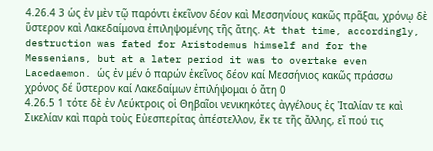4.26.4 3 ὡς ἐν μὲν τῷ παρόντι ἐκεῖνον δέον καὶ Μεσσηνίους κακῶς πρᾶξαι, χρόνῳ δὲ ὕστερον καὶ Λακεδαίμονα ἐπιληψομένης τῆς ἄτης. At that time, accordingly, destruction was fated for Aristodemus himself and for the Messenians, but at a later period it was to overtake even Lacedaemon. ὡς ἐν μέν ὁ παρών ἐκεῖνος δέον καί Μεσσήνιος κακῶς πράσσω χρόνος δέ ὕστερον καί Λακεδαίμων ἐπιλήψομαι ὁ ἄτη 0
4.26.5 1 τότε δὲ ἐν Λεύκτροις οἱ Θηβαῖοι νενικηκότες ἀγγέλους ἐς Ἰταλίαν τε καὶ Σικελίαν καὶ παρὰ τοὺς Εὐεσπερίτας ἀπέστελλον, ἔκ τε τῆς ἄλλης, εἴ πού τις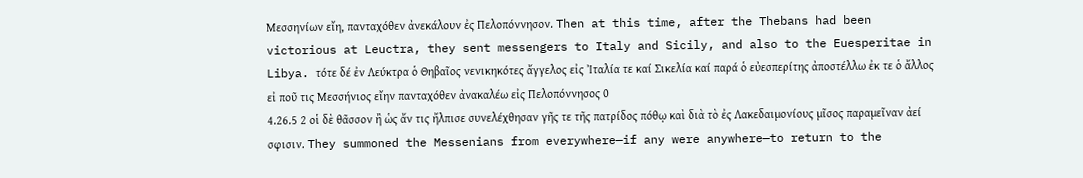Μεσσηνίων εἴη, πανταχόθεν ἀνεκάλουν ἐς Πελοπόννησον. Then at this time, after the Thebans had been victorious at Leuctra, they sent messengers to Italy and Sicily, and also to the Euesperitae in Libya. τότε δέ ἐν Λεύκτρα ὁ Θηβαῖος νενικηκότες ἄγγελος εἰς Ἰταλία τε καί Σικελία καί παρά ὁ εὐεσπερίτης ἀποστέλλω ἐκ τε ὁ ἄλλος εἰ ποῦ τις Μεσσήνιος εἴην πανταχόθεν ἀνακαλέω εἰς Πελοπόννησος 0
4.26.5 2 οἱ δὲ θᾶσσον ἢ ὡς ἄν τις ἤλπισε συνελέχθησαν γῆς τε τῆς πατρίδος πόθῳ καὶ διὰ τὸ ἐς Λακεδαιμονίους μῖσος παραμεῖναν ἀεί σφισιν. They summoned the Messenians from everywhere—if any were anywhere—to return to the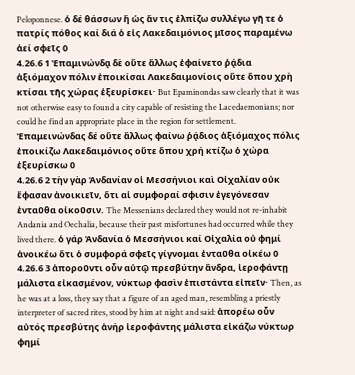Peloponnese. ὁ δέ θάσσων ἤ ὡς ἄν τις ἐλπίζω συλλέγω γῆ τε ὁ πατρίς πόθος καί διά ὁ εἰς Λακεδαιμόνιος μῖσος παραμένω ἀεί σφεῖς 0
4.26.6 1 Ἐπαμινώνδᾳ δὲ οὔτε ἄλλως ἐφαίνετο ῥᾴδια ἀξιόμαχον πόλιν ἐποικίσαι Λακεδαιμονίοις οὔτε ὅπου χρὴ κτίσαι τῆς χώρας ἐξευρίσκει· But Epaminondas saw clearly that it was not otherwise easy to found a city capable of resisting the Lacedaemonians; nor could he find an appropriate place in the region for settlement. Ἐπαμεινώνδας δέ οὔτε ἄλλως φαίνω ῥᾴδιος ἀξιόμαχος πόλις ἐποικίζω Λακεδαιμόνιος οὔτε ὅπου χρή κτίζω ὁ χώρα ἐξευρίσκω 0
4.26.6 2 τὴν γὰρ Ἀνδανίαν οἱ Μεσσήνιοι καὶ Οἰχαλίαν οὐκ ἔφασαν ἀνοικιεῖν, ὅτι αἱ συμφοραί σφισιν ἐγεγόνεσαν ἐνταῦθα οἰκοῦσιν. The Messenians declared they would not re-inhabit Andania and Oechalia, because their past misfortunes had occurred while they lived there. ὁ γάρ Ἀνδανία ὁ Μεσσήνιοι καί Οἰχαλία οὐ φημί ἀνοικέω ὅτι ὁ συμφορά σφεῖς γίγνομαι ἐνταῦθα οἰκέω 0
4.26.6 3 ἀποροῦντι οὖν αὐτῷ πρεσβύτην ἄνδρα, ἱεροφάντῃ μάλιστα εἰκασμένον, νύκτωρ φασὶν ἐπιστάντα εἰπεῖν· Then, as he was at a loss, they say that a figure of an aged man, resembling a priestly interpreter of sacred rites, stood by him at night and said: ἀπορέω οὖν αὐτός πρεσβύτης ἀνήρ ἱεροφάντης μάλιστα εἰκάζω νύκτωρ φημί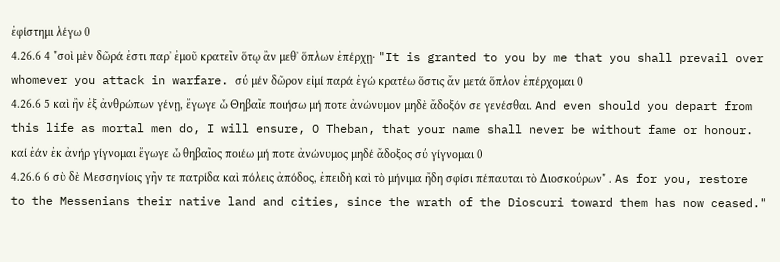ἐφίστημι λέγω 0
4.26.6 4 "σοὶ μὲν δῶρά ἐστι παρʼ ἐμοῦ κρατεῖν ὅτῳ ἂν μεθʼ ὅπλων ἐπέρχῃ· "It is granted to you by me that you shall prevail over whomever you attack in warfare. σύ μέν δῶρον εἰμί παρά ἐγώ κρατέω ὅστις ἄν μετά ὅπλον ἐπέρχομαι 0
4.26.6 5 καὶ ἢν ἐξ ἀνθρώπων γένῃ, ἔγωγε ὦ Θηβαῖε ποιήσω μή ποτε ἀνώνυμον μηδὲ ἄδοξόν σε γενέσθαι. And even should you depart from this life as mortal men do, I will ensure, O Theban, that your name shall never be without fame or honour. καί ἐάν ἐκ ἀνήρ γίγνομαι ἔγωγε ὦ θηβαῖος ποιέω μή ποτε ἀνώνυμος μηδέ ἄδοξος σύ γίγνομαι 0
4.26.6 6 σὺ δὲ Μεσσηνίοις γῆν τε πατρίδα καὶ πόλεις ἀπόδος, ἐπειδὴ καὶ τὸ μήνιμα ἤδη σφίσι πέπαυται τὸ Διοσκούρων" . As for you, restore to the Messenians their native land and cities, since the wrath of the Dioscuri toward them has now ceased."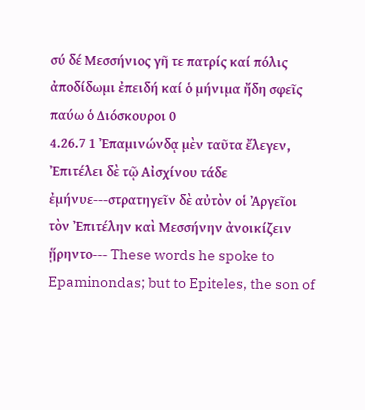σύ δέ Μεσσήνιος γῆ τε πατρίς καί πόλις ἀποδίδωμι ἐπειδή καί ὁ μήνιμα ἤδη σφεῖς παύω ὁ Διόσκουροι 0
4.26.7 1 Ἐπαμινώνδᾳ μὲν ταῦτα ἔλεγεν, Ἐπιτέλει δὲ τῷ Αἰσχίνου τάδε ἐμήνυε---στρατηγεῖν δὲ αὐτὸν οἱ Ἀργεῖοι τὸν Ἐπιτέλην καὶ Μεσσήνην ἀνοικίζειν ᾕρηντο--- These words he spoke to Epaminondas; but to Epiteles, the son of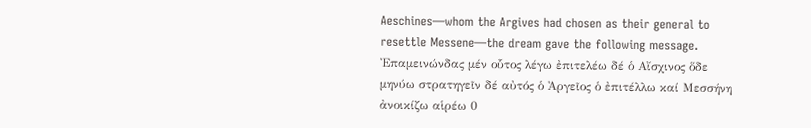Aeschines—whom the Argives had chosen as their general to resettle Messene—the dream gave the following message. Ἐπαμεινώνδας μέν οὗτος λέγω ἐπιτελέω δέ ὁ Αἴσχινος ὅδε μηνύω στρατηγεῖν δέ αὐτός ὁ Ἀργεῖος ὁ ἐπιτέλλω καί Μεσσήνη ἀνοικίζω αἱρέω 0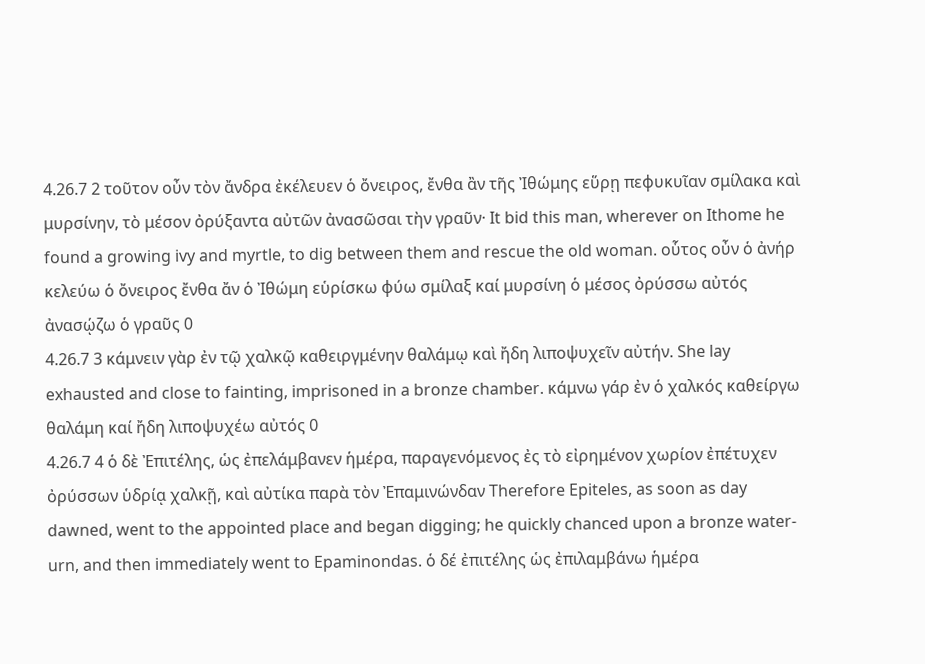4.26.7 2 τοῦτον οὖν τὸν ἄνδρα ἐκέλευεν ὁ ὄνειρος, ἔνθα ἂν τῆς Ἰθώμης εὕρῃ πεφυκυῖαν σμίλακα καὶ μυρσίνην, τὸ μέσον ὀρύξαντα αὐτῶν ἀνασῶσαι τὴν γραῦν· It bid this man, wherever on Ithome he found a growing ivy and myrtle, to dig between them and rescue the old woman. οὗτος οὖν ὁ ἀνήρ κελεύω ὁ ὄνειρος ἔνθα ἄν ὁ Ἰθώμη εὑρίσκω φύω σμίλαξ καί μυρσίνη ὁ μέσος ὀρύσσω αὐτός ἀνασῴζω ὁ γραῦς 0
4.26.7 3 κάμνειν γὰρ ἐν τῷ χαλκῷ καθειργμένην θαλάμῳ καὶ ἤδη λιποψυχεῖν αὐτήν. She lay exhausted and close to fainting, imprisoned in a bronze chamber. κάμνω γάρ ἐν ὁ χαλκός καθείργω θαλάμη καί ἤδη λιποψυχέω αὐτός 0
4.26.7 4 ὁ δὲ Ἐπιτέλης, ὡς ἐπελάμβανεν ἡμέρα, παραγενόμενος ἐς τὸ εἰρημένον χωρίον ἐπέτυχεν ὀρύσσων ὑδρίᾳ χαλκῇ, καὶ αὐτίκα παρὰ τὸν Ἐπαμινώνδαν Therefore Epiteles, as soon as day dawned, went to the appointed place and began digging; he quickly chanced upon a bronze water-urn, and then immediately went to Epaminondas. ὁ δέ ἐπιτέλης ὡς ἐπιλαμβάνω ἡμέρα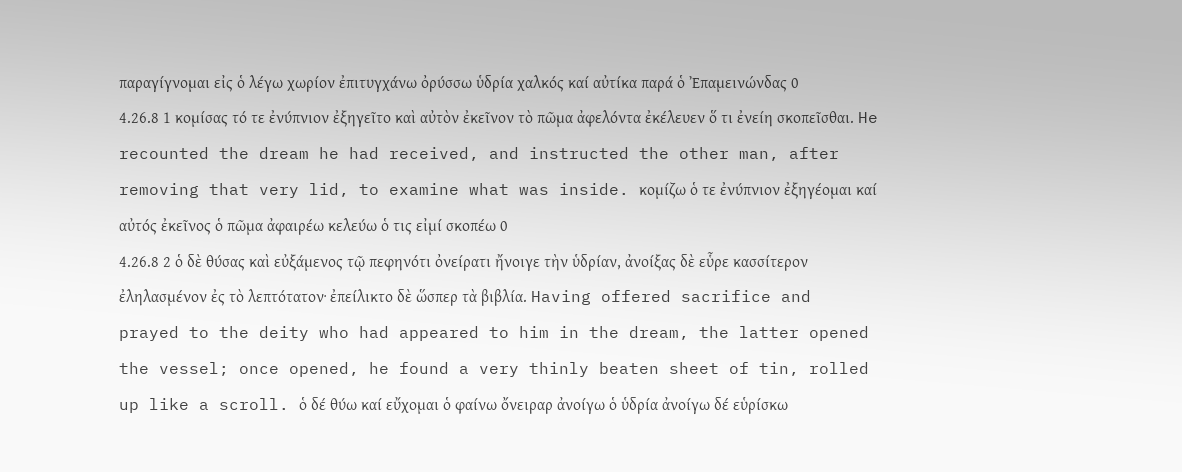παραγίγνομαι εἰς ὁ λέγω χωρίον ἐπιτυγχάνω ὀρύσσω ὑδρία χαλκός καί αὐτίκα παρά ὁ Ἐπαμεινώνδας 0
4.26.8 1 κομίσας τό τε ἐνύπνιον ἐξηγεῖτο καὶ αὐτὸν ἐκεῖνον τὸ πῶμα ἀφελόντα ἐκέλευεν ὅ τι ἐνείη σκοπεῖσθαι. He recounted the dream he had received, and instructed the other man, after removing that very lid, to examine what was inside. κομίζω ὁ τε ἐνύπνιον ἐξηγέομαι καί αὐτός ἐκεῖνος ὁ πῶμα ἀφαιρέω κελεύω ὁ τις εἰμί σκοπέω 0
4.26.8 2 ὁ δὲ θύσας καὶ εὐξάμενος τῷ πεφηνότι ὀνείρατι ἤνοιγε τὴν ὑδρίαν, ἀνοίξας δὲ εὗρε κασσίτερον ἐληλασμένον ἐς τὸ λεπτότατον· ἐπείλικτο δὲ ὥσπερ τὰ βιβλία. Having offered sacrifice and prayed to the deity who had appeared to him in the dream, the latter opened the vessel; once opened, he found a very thinly beaten sheet of tin, rolled up like a scroll. ὁ δέ θύω καί εὔχομαι ὁ φαίνω ὄνειραρ ἀνοίγω ὁ ὑδρία ἀνοίγω δέ εὑρίσκω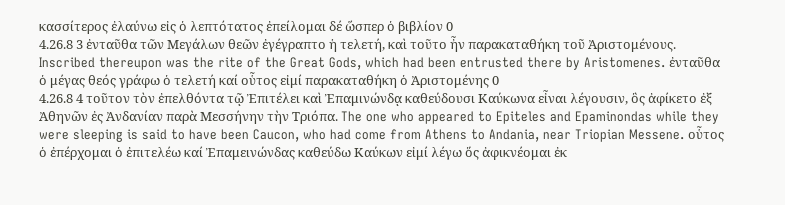κασσίτερος ἐλαύνω εἰς ὁ λεπτότατος ἐπείλομαι δέ ὥσπερ ὁ βιβλίον 0
4.26.8 3 ἐνταῦθα τῶν Μεγάλων θεῶν ἐγέγραπτο ἡ τελετή, καὶ τοῦτο ἦν παρακαταθήκη τοῦ Ἀριστομένους. Inscribed thereupon was the rite of the Great Gods, which had been entrusted there by Aristomenes. ἐνταῦθα ὁ μέγας θεός γράφω ὁ τελετή καί οὗτος εἰμί παρακαταθήκη ὁ Ἀριστομένης 0
4.26.8 4 τοῦτον τὸν ἐπελθόντα τῷ Ἐπιτέλει καὶ Ἐπαμινώνδᾳ καθεύδουσι Καύκωνα εἶναι λέγουσιν, ὃς ἀφίκετο ἐξ Ἀθηνῶν ἐς Ἀνδανίαν παρὰ Μεσσήνην τὴν Τριόπα. The one who appeared to Epiteles and Epaminondas while they were sleeping is said to have been Caucon, who had come from Athens to Andania, near Triopian Messene. οὗτος ὁ ἐπέρχομαι ὁ ἐπιτελέω καί Ἐπαμεινώνδας καθεύδω Καύκων εἰμί λέγω ὅς ἀφικνέομαι ἐκ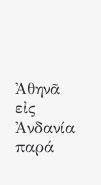Ἀθηνᾶ εἰς Ἀνδανία παρά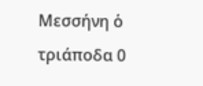Μεσσήνη ὁ τριάποδα 0